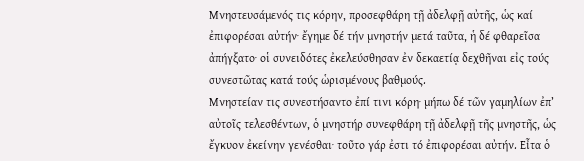Μνηστευσάμενός τις κόρην, προσεφθάρη τῇ ἀδελφῇ αὐτῆς, ὡς καί ἐπιφορέσαι αὐτήν· ἔγημε δέ τήν μνηστήν μετά ταῦτα, ἡ δέ φθαρεῖσα ἀπήγξατο· οἱ συνειδότες ἐκελεύσθησαν ἐν δεκαετίᾳ δεχθῆναι εἰς τούς συνεστῶτας κατά τούς ὡρισμένους βαθμούς.
Μνηστείαν τις συνεστήσαντο ἐπί τινι κόρη∙ μήπω δέ τῶν γαμηλίων ἐπ’ αὐτοῖς τελεσθέντων, ὁ μνηστήρ συνεφθάρη τῇ ἀδελφῇ τῆς μνηστῆς, ὡς ἔγκυον ἐκείνην γενέσθαι∙ τοῦτο γάρ ἐστι τό ἐπιφορέσαι αὐτήν. Εἶτα ὁ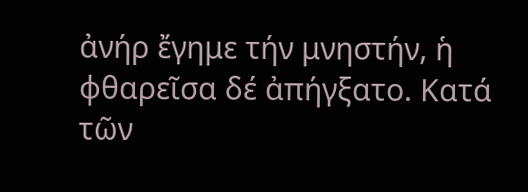ἀνήρ ἔγημε τήν μνηστήν, ἡ φθαρεῖσα δέ ἀπήγξατο. Κατά τῶν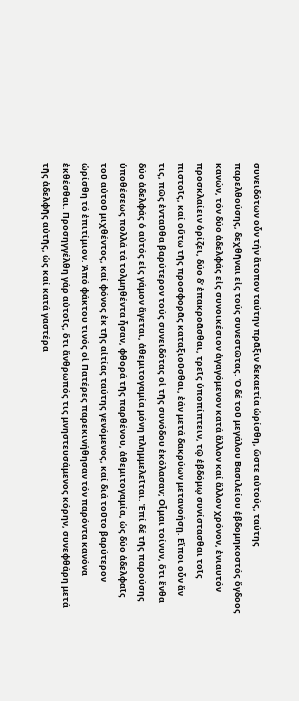συνειδότων οὖν τήν ἄτοπον ταύτην πρᾶξιν δεκαετία ὡρίσθη, ὥστε αὐτούς, ταύτης παρελθούσης, δεχθῆναι εἰς τούς συνεστῶτας. Ὁ δέ τοῦ μεγάλου Βασιλείου ἑβδομηκοστός ὄγδοος κανών, τόν δύο ἀδελφάς εἰς συνοικέσιον ἀγαγόμενον κατά ἄλλον καί ἄλλον χρόνον, ἐνιαυτόν προσκλαίειν ὁρίζει, δύο δ’ ἐπακροᾶσθαι, τρεῖς ὑποπίπτειν, τῷ ἑβδόμῳ συνίστασθαι τοῖς πιστοῖς, καί οὕτω τῆς προσφορᾶς καταξιοῦσθαι, ἐάν μετά δακρύων μετανοήσῃ. Εἴποι οὖν ἄν τις, πῶς ἐνταῦθα βαρύτερον τούς συνειδότας οἱ τῆς συνόδου ἐκόλασαν; Οἶμαι τοίνυν, ὅτι ἔνθα δύο ἀδελφάς ὁ αὐτός εἰς γάμον ἄγεται, ἀθεμιτογαμία μόνη πλημμελεῖται. Ἐπί δέ τῆς παρούσης ὑποθέσεως πολλά τά τολμηθέντα ἦσαν, φθορά τῆς παρθένου, ἀθεμιτογαμία, ὡς δύο ἀδελφαῖς τοῦ αὐτοῦ μιχθέντος, καί φόνος ἐκ τῆς αἰτίας ταύτης γενόμενος, καί διά τοῦτο βαρύτερον ὡρίσθη τό ἐπιτίμιον. Ἀπό φάκτου τινός οἱ Πατέρες παρεκινήθησαν τόν παρόντα κανόνα ἐκθέσθαι. Προσηγγέλθη γάρ αὐτοῖς, ὅτι ἄνθρωπός τις μνηστευσάμενος κόρην, συνεφθάρη μετά τῆς ἀδελφῆς αὐτῆς, ὡς καί κατά γαστέρα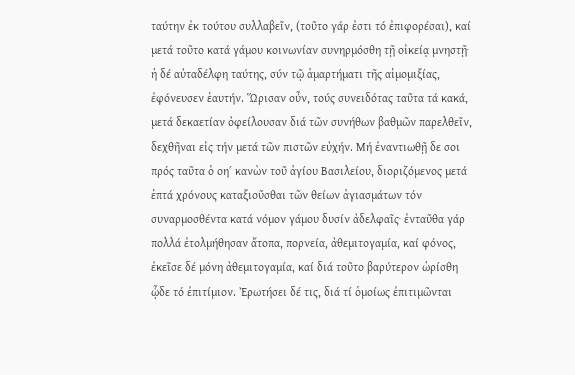ταύτην ἐκ τούτου συλλαβεῖν, (τοῦτο γάρ ἐστι τό ἐπιφορέσαι), καί μετά τοῦτο κατά γάμου κοινωνίαν συνηρμόσθη τῇ οἰκείᾳ μνηστῇ∙ ἡ δέ αὐταδέλφη ταύτης, σύν τῷ ἁμαρτήματι τῆς αἱμομιξίας, ἐφόνευσεν ἑαυτήν. Ὥρισαν οὖν, τούς συνειδότας ταῦτα τά κακά, μετά δεκαετίαν ὀφείλουσαν διά τῶν συνήθων βαθμῶν παρελθεῖν, δεχθῆναι εἰς τήν μετά τῶν πιστῶν εὐχήν. Μή ἐναντιωθῇ δε σοι πρός ταῦτα ὁ οη΄ κανὼν τοῦ ἁγίου Βασιλείου, διοριζόμενος μετά ἑπτά χρόνους καταξιοῦσθαι τῶν θείων ἁγιασμάτων τόν συναρμοσθέντα κατά νόμον γάμου δυσίν ἀδελφαῖς∙ ἐνταῦθα γάρ πολλά ἐτολμήθησαν ἄτοπα, πορνεία, ἀθεμιτογαμία, καί φόνος, ἐκεῖσε δέ μόνη ἀθεμιτογαμία, καί διά τοῦτο βαρύτερον ὡρίσθη ᾧδε τό ἐπιτίμιον. Ἐρωτήσει δέ τις, διά τί ὁμοίως ἐπιτιμῶνται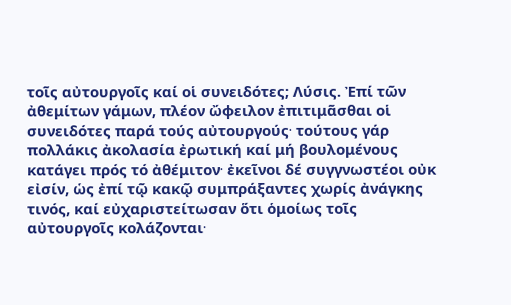τοῖς αὐτουργοῖς καί οἱ συνειδότες; Λύσις. Ἐπί τῶν ἀθεμίτων γάμων, πλέον ὤφειλον ἐπιτιμᾶσθαι οἱ συνειδότες παρά τούς αὐτουργούς∙ τούτους γάρ πολλάκις ἀκολασία ἐρωτική καί μή βουλομένους κατάγει πρός τό ἀθέμιτον∙ ἐκεῖνοι δέ συγγνωστέοι οὐκ εἰσίν, ὡς ἐπί τῷ κακῷ συμπράξαντες χωρίς ἀνάγκης τινός, καί εὐχαριστείτωσαν ὅτι ὁμοίως τοῖς αὐτουργοῖς κολάζονται∙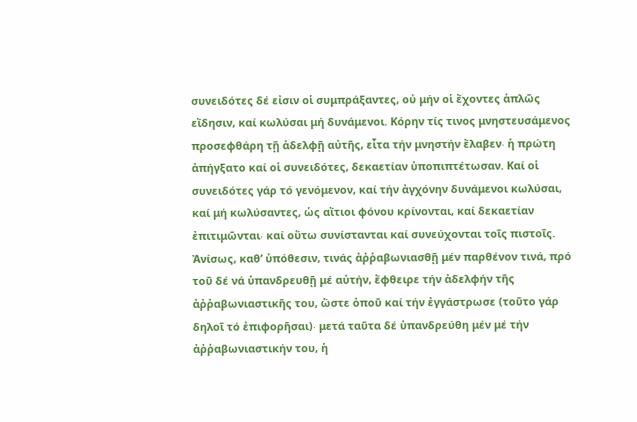συνειδότες δέ εἰσιν οἱ συμπράξαντες, οὐ μήν οἱ ἔχοντες ἁπλῶς εἴδησιν, καί κωλύσαι μή δυνάμενοι. Κόρην τίς τινος μνηστευσάμενος προσεφθάρη τῇ ἀδελφῇ αὐτῆς, εἶτα τήν μνηστήν ἔλαβεν∙ ἡ πρώτη ἀπήγξατο καί οἱ συνειδότες, δεκαετίαν ὑποπιπτέτωσαν. Καί οἱ συνειδότες γάρ τό γενόμενον, καί τήν ἀγχόνην δυνάμενοι κωλύσαι, καί μή κωλύσαντες, ὡς αἴτιοι φόνου κρίνονται, καί δεκαετίαν ἐπιτιμῶνται∙ καί οὕτω συνίστανται καί συνεύχονται τοῖς πιστοῖς. Ἀνίσως, καθ’ ὑπόθεσιν, τινάς ἀῤῥαβωνιασθῇ μέν παρθένον τινά, πρό τοῦ δέ νά ὑπανδρευθῇ μέ αὐτήν, ἔφθειρε τήν ἀδελφήν τῆς ἀῤῥαβωνιαστικῆς του, ὥστε ὁποῦ καί τήν ἐγγάστρωσε (τοῦτο γάρ δηλοῖ τό ἐπιφορῆσαι)∙ μετά ταῦτα δέ ὑπανδρεύθη μέν μέ τήν ἀῤῥαβωνιαστικήν του, ἡ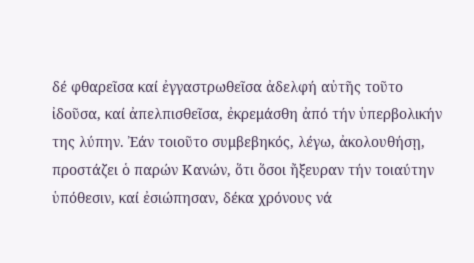δέ φθαρεῖσα καί ἐγγαστρωθεῖσα ἀδελφή αὐτῆς τοῦτο ἰδοῦσα, καί ἀπελπισθεῖσα, ἐκρεμάσθη ἀπό τήν ὑπερβολικήν της λύπην. Ἐάν τοιοῦτο συμβεβηκός, λέγω, ἀκολουθήσῃ, προστάζει ὁ παρών Κανών, ὅτι ὅσοι ἤξευραν τήν τοιαύτην ὑπόθεσιν, καί ἐσιώπησαν, δέκα χρόνους νά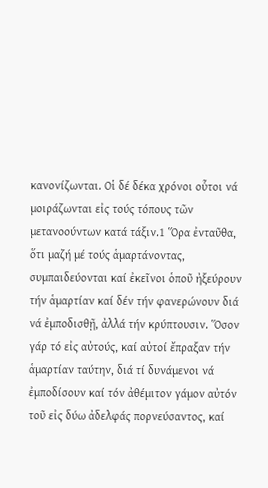κανονίζωνται. Οἱ δέ δέκα χρόνοι οὗτοι νά μοιράζωνται εἰς τούς τόπους τῶν μετανοούντων κατά τάξιν.1 Ὅρα ἐνταῦθα, ὅτι μαζή μέ τούς ἁμαρτάνοντας, συμπαιδεύονται καί ἐκεῖνοι ὁποῦ ἠξεύρουν τήν ἁμαρτίαν καί δέν τήν φανερώνουν διά νά ἐμποδισθῇ, ἀλλά τήν κρύπτουσιν. Ὅσον γάρ τό εἰς αὐτούς, καί αὐτοί ἔπραξαν τήν ἁμαρτίαν ταύτην, διά τί δυνάμενοι νά ἐμποδίσουν καί τόν ἀθέμιτον γάμον αὐτόν τοῦ εἰς δύω ἀδελφάς πορνεύσαντος, καί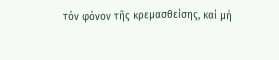τόν φόνον τῆς κρεμασθείσης, καί μή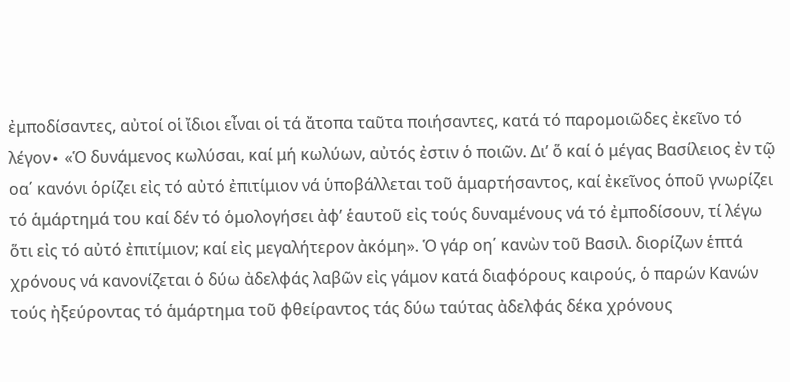ἐμποδίσαντες, αὐτοί οἱ ἴδιοι εἶναι οἱ τά ἄτοπα ταῦτα ποιήσαντες, κατά τό παρομοιῶδες ἐκεῖνο τό λέγον∙ «Ὁ δυνάμενος κωλύσαι, καί μή κωλύων, αὐτός ἐστιν ὁ ποιῶν. Δι’ ὅ καί ὁ μέγας Βασίλειος ἐν τῷ οα΄ κανόνι ὁρίζει εἰς τό αὐτό ἐπιτίμιον νά ὑποβάλλεται τοῦ ἁμαρτήσαντος, καί ἐκεῖνος ὁποῦ γνωρίζει τό ἁμάρτημά του καί δέν τό ὁμολογήσει ἀφ’ ἑαυτοῦ εἰς τούς δυναμένους νά τό ἐμποδίσουν, τί λέγω ὅτι εἰς τό αὐτό ἐπιτίμιον; καί εἰς μεγαλήτερον ἀκόμη». Ὁ γάρ οη΄ κανὼν τοῦ Βασιλ. διορίζων ἑπτά χρόνους νά κανονίζεται ὁ δύω ἀδελφάς λαβῶν εἰς γάμον κατά διαφόρους καιρούς, ὁ παρών Κανών τούς ἠξεύροντας τό ἁμάρτημα τοῦ φθείραντος τάς δύω ταύτας ἀδελφάς δέκα χρόνους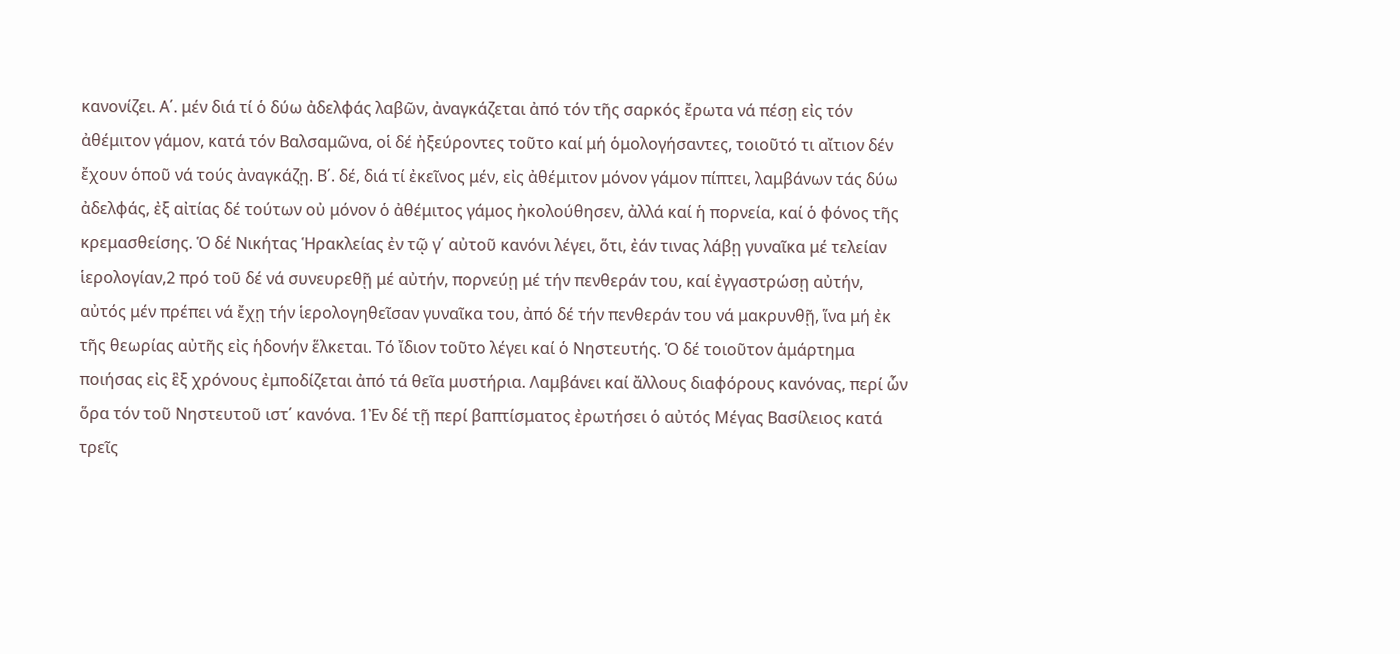κανονίζει. Α΄. μέν διά τί ὁ δύω ἀδελφάς λαβῶν, ἀναγκάζεται ἀπό τόν τῆς σαρκός ἔρωτα νά πέσῃ εἰς τόν ἀθέμιτον γάμον, κατά τόν Βαλσαμῶνα, οἱ δέ ἠξεύροντες τοῦτο καί μή ὁμολογήσαντες, τοιοῦτό τι αἴτιον δέν ἔχουν ὁποῦ νά τούς ἀναγκάζῃ. Β΄. δέ, διά τί ἐκεῖνος μέν, εἰς ἀθέμιτον μόνον γάμον πίπτει, λαμβάνων τάς δύω ἀδελφάς, ἐξ αἰτίας δέ τούτων οὐ μόνον ὁ ἀθέμιτος γάμος ἠκολούθησεν, ἀλλά καί ἡ πορνεία, καί ὁ φόνος τῆς κρεμασθείσης. Ὁ δέ Νικήτας Ἡρακλείας ἐν τῷ γ΄ αὐτοῦ κανόνι λέγει, ὅτι, ἐάν τινας λάβῃ γυναῖκα μέ τελείαν ἱερολογίαν,2 πρό τοῦ δέ νά συνευρεθῇ μέ αὐτήν, πορνεύῃ μέ τήν πενθεράν του, καί ἐγγαστρώσῃ αὐτήν, αὐτός μέν πρέπει νά ἔχῃ τήν ἱερολογηθεῖσαν γυναῖκα του, ἀπό δέ τήν πενθεράν του νά μακρυνθῇ, ἵνα μή ἐκ τῆς θεωρίας αὐτῆς εἰς ἡδονήν ἕλκεται. Τό ἴδιον τοῦτο λέγει καί ὁ Νηστευτής. Ὁ δέ τοιοῦτον ἁμάρτημα ποιήσας εἰς ἓξ χρόνους ἐμποδίζεται ἀπό τά θεῖα μυστήρια. Λαμβάνει καί ἄλλους διαφόρους κανόνας, περί ὧν ὅρα τόν τοῦ Νηστευτοῦ ιστ΄ κανόνα. 1Ἐν δέ τῇ περί βαπτίσματος ἐρωτήσει ὁ αὐτός Μέγας Βασίλειος κατά τρεῖς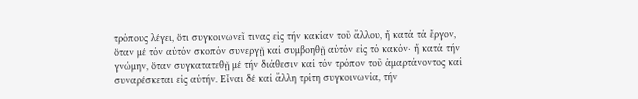τρόπους λέγει, ὅτι συγκοινωνεῖ τινας εἰς τήν κακίαν τοῦ ἄλλου, ἤ κατά τά ἔργον, ὅταν μέ τόν αὐτόν σκοπόν συνεργῇ καί συμβοηθῇ αὐτόν εἰς τό κακόν∙ ἤ κατά τήν γνώμην, ὅταν συγκατατεθῇ μέ τήν διάθεσιν καί τόν τρόπον τοῦ ἁμαρτάνοντος καί συναρέσκεται εἰς αὐτήν. Εἶναι δέ καί ἄλλη τρίτη συγκοινωνία, τήν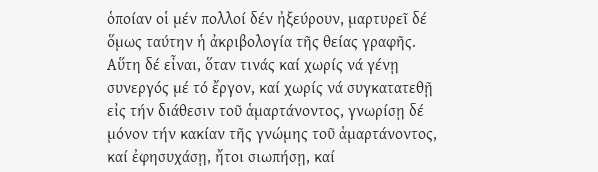ὁποίαν οἱ μέν πολλοί δέν ἠξεύρουν, μαρτυρεῖ δέ ὅμως ταύτην ἡ ἀκριβολογία τῆς θείας γραφῆς. Αὕτη δέ εἶναι, ὅταν τινάς καί χωρίς νά γένῃ συνεργός μέ τό ἔργον, καί χωρίς νά συγκατατεθῇ εἰς τήν διάθεσιν τοῦ ἁμαρτάνοντος, γνωρίσῃ δέ μόνον τήν κακίαν τῆς γνώμης τοῦ ἁμαρτάνοντος, καί ἐφησυχάσῃ, ἤτοι σιωπήσῃ, καί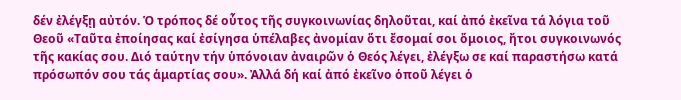δέν ἐλέγξῃ αὐτόν. Ὁ τρόπος δέ οὗτος τῆς συγκοινωνίας δηλοῦται, καί ἀπό ἐκεῖνα τά λόγια τοῦ Θεοῦ «Ταῦτα ἐποίησας καί ἐσίγησα ὑπέλαβες ἀνομίαν ὅτι ἔσομαί σοι ὅμοιος, ἤτοι συγκοινωνός τῆς κακίας σου. Διό ταύτην τήν ὑπόνοιαν ἀναιρῶν ὁ Θεός λέγει, ἐλέγξω σε καί παραστήσω κατά πρόσωπόν σου τάς ἁμαρτίας σου». Ἀλλά δή καί ἀπό ἐκεῖνο ὁποῦ λέγει ὁ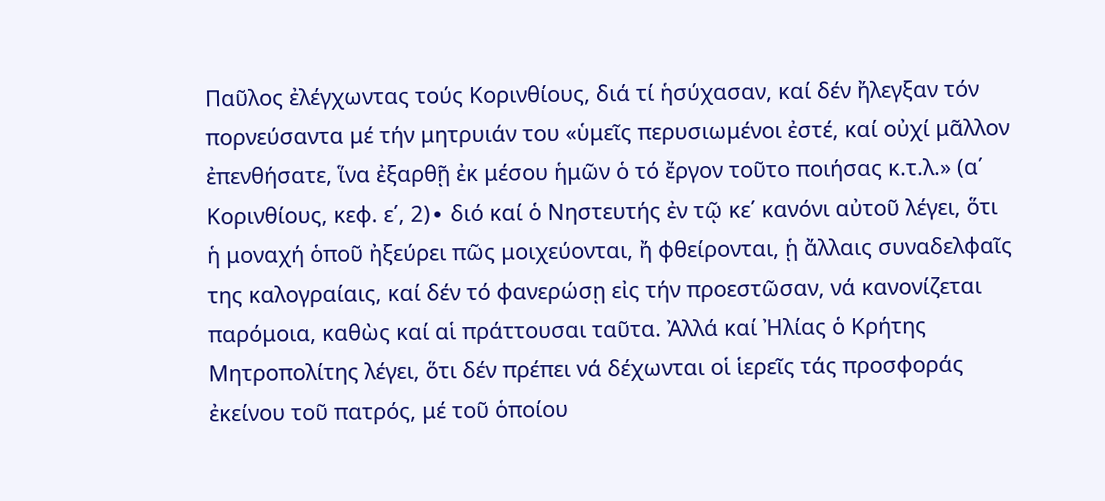Παῦλος ἐλέγχωντας τούς Κορινθίους, διά τί ἡσύχασαν, καί δέν ἤλεγξαν τόν πορνεύσαντα μέ τήν μητρυιάν του «ὑμεῖς περυσιωμένοι ἐστέ, καί οὐχί μᾶλλον ἐπενθήσατε, ἵνα ἐξαρθῇ ἐκ μέσου ἡμῶν ὁ τό ἔργον τοῦτο ποιήσας κ.τ.λ.» (α΄ Κορινθίους, κεφ. ε΄, 2)∙ διό καί ὁ Νηστευτής ἐν τῷ κε΄ κανόνι αὐτοῦ λέγει, ὅτι ἡ μοναχή ὁποῦ ἠξεύρει πῶς μοιχεύονται, ἤ φθείρονται, ᾑ ἄλλαις συναδελφαῖς της καλογραίαις, καί δέν τό φανερώσῃ εἰς τήν προεστῶσαν, νά κανονίζεται παρόμοια, καθὼς καί αἱ πράττουσαι ταῦτα. Ἀλλά καί Ἠλίας ὁ Κρήτης Μητροπολίτης λέγει, ὅτι δέν πρέπει νά δέχωνται οἱ ἱερεῖς τάς προσφοράς ἐκείνου τοῦ πατρός, μέ τοῦ ὁποίου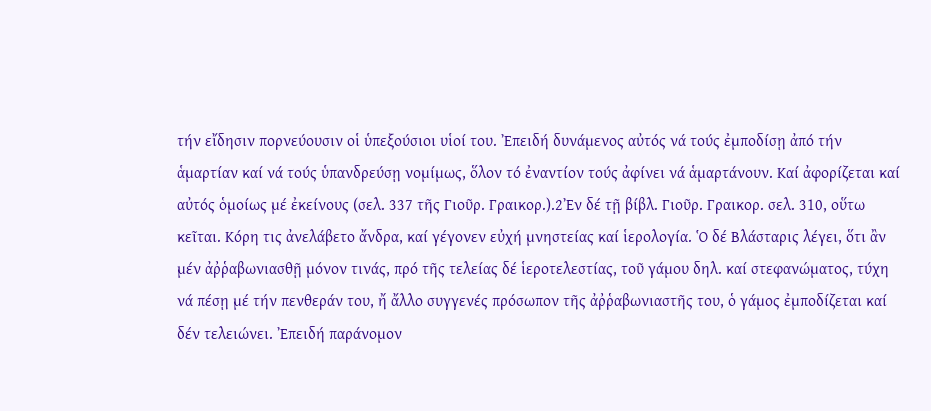τήν εἴδησιν πορνεύουσιν οἱ ὑπεξούσιοι υἱοί του. Ἐπειδή δυνάμενος αὐτός νά τούς ἐμποδίσῃ ἀπό τήν ἁμαρτίαν καί νά τούς ὑπανδρεύσῃ νομίμως, ὅλον τό ἐναντίον τούς ἀφίνει νά ἁμαρτάνουν. Καί ἀφορίζεται καί αὐτός ὁμοίως μέ ἐκείνους (σελ. 337 τῆς Γιοῦρ. Γραικορ.).2Ἐν δέ τῇ βίβλ. Γιοῦρ. Γραικορ. σελ. 310, οὕτω κεῖται. Κόρη τις ἀνελάβετο ἄνδρα, καί γέγονεν εὐχή μνηστείας καί ἱερολογία. Ὁ δέ Βλάσταρις λέγει, ὅτι ἂν μέν ἀῤῥαβωνιασθῇ μόνον τινάς, πρό τῆς τελείας δέ ἱεροτελεστίας, τοῦ γάμου δηλ. καί στεφανώματος, τύχη νά πέσῃ μέ τήν πενθεράν του, ἤ ἄλλο συγγενές πρόσωπον τῆς ἀῤῥαβωνιαστῆς του, ὁ γάμος ἐμποδίζεται καί δέν τελειώνει. Ἐπειδή παράνομον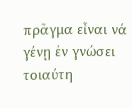πρᾶγμα εἶναι νά γένῃ ἐν γνώσει τοιαύτη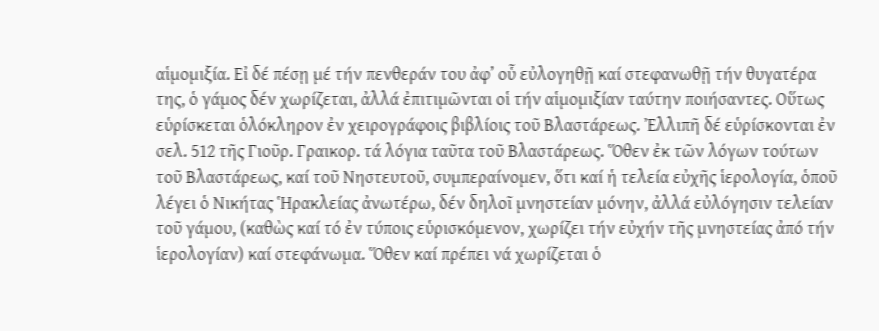αἱμομιξία. Εἰ δέ πέσῃ μέ τήν πενθεράν του ἀφ’ οὗ εὐλογηθῇ καί στεφανωθῇ τήν θυγατέρα της, ὁ γάμος δέν χωρίζεται, ἀλλά ἐπιτιμῶνται οἱ τήν αἱμομιξίαν ταύτην ποιήσαντες. Οὕτως εὑρίσκεται ὁλόκληρον ἐν χειρογράφοις βιβλίοις τοῦ Βλαστάρεως. Ἐλλιπῆ δέ εὑρίσκονται ἐν σελ. 512 τῆς Γιοῦρ. Γραικορ. τά λόγια ταῦτα τοῦ Βλαστάρεως. Ὅθεν ἐκ τῶν λόγων τούτων τοῦ Βλαστάρεως, καί τοῦ Νηστευτοῦ, συμπεραίνομεν, ὅτι καί ἡ τελεία εὐχῆς ἱερολογία, ὁποῦ λέγει ὁ Νικήτας Ἡρακλείας ἀνωτέρω, δέν δηλοῖ μνηστείαν μόνην, ἀλλά εὐλόγησιν τελείαν τοῦ γάμου, (καθὼς καί τό ἐν τύποις εὑρισκόμενον, χωρίζει τήν εὐχήν τῆς μνηστείας ἀπό τήν ἱερολογίαν) καί στεφάνωμα. Ὅθεν καί πρέπει νά χωρίζεται ὁ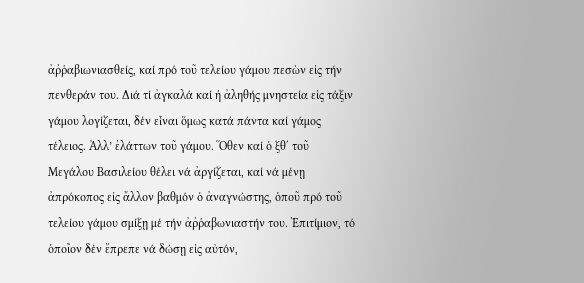ἀῤῥαβιωνιασθείς, καί πρό τοῦ τελείου γάμου πεσὼν εἰς τήν πενθεράν του. Διά τί ἀγκαλά καί ἡ ἀληθής μνηστεία εἰς τάξιν γάμου λογίζεται, δέν εἶναι ὅμως κατά πάντα καί γάμος τέλειος. Ἀλλ’ ἐλάττων τοῦ γάμου. Ὅθεν καί ὁ ξθ΄ τοῦ Μεγάλου Βασιλείου θέλει νά ἀργίζεται, καί νά μένῃ ἀπρόκοπος εἰς ἄλλον βαθμόν ὁ ἀναγνώστης, ὁποῦ πρό τοῦ τελείου γάμου σμίξῃ μέ τήν ἀῤῥαβωνιαστήν του. Ἐπιτίμιον, τό ὁποῖον δέν ἔπρεπε νά δώσῃ εἰς αὐτόν,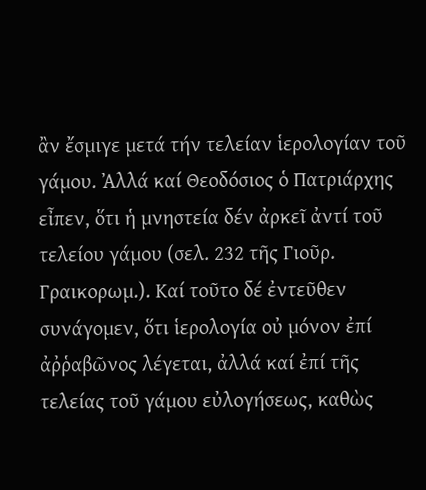ἂν ἔσμιγε μετά τήν τελείαν ἱερολογίαν τοῦ γάμου. Ἀλλά καί Θεοδόσιος ὁ Πατριάρχης εἶπεν, ὅτι ἡ μνηστεία δέν ἀρκεῖ ἀντί τοῦ τελείου γάμου (σελ. 232 τῆς Γιοῦρ. Γραικορωμ.). Καί τοῦτο δέ ἐντεῦθεν συνάγομεν, ὅτι ἱερολογία οὐ μόνον ἐπί ἀῤῥαβῶνος λέγεται, ἀλλά καί ἐπί τῆς τελείας τοῦ γάμου εὐλογήσεως, καθὼς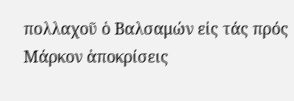πολλαχοῦ ὁ Βαλσαμών εἰς τάς πρός Μάρκον ἀποκρίσεις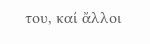του, καί ἄλλοι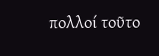πολλοί τοῦτο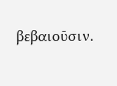βεβαιοῦσιν.